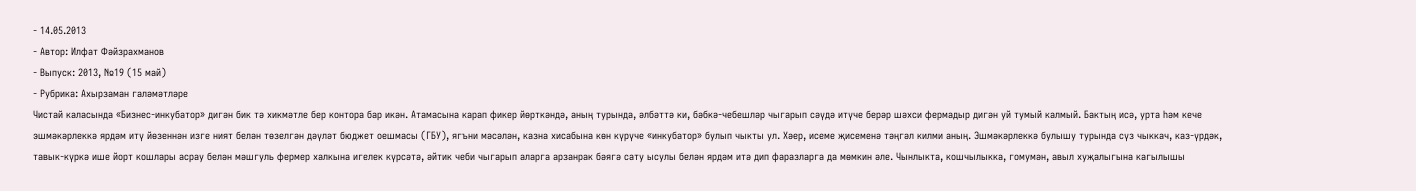- 14.05.2013
- Автор: Илфат Фәйзрахманов
- Выпуск: 2013, №19 (15 май)
- Рубрика: Ахырзаман галәмәтләре
Чистай каласында «Бизнес-инкубатор» дигән бик тә хикмәтле бер контора бар икән. Атамасына карап фикер йөрткәндә, аның турында, әлбәттә ки, бәбкә-чебешләр чыгарып сәүдә итүче берәр шәхси фермадыр дигән уй тумый калмый. Бактың исә, урта һәм кече эшмәкәрлеккә ярдәм итү йөзеннән изге ният белән төзелгән дәүләт бюджет оешмасы (ГБУ), ягъни мәсәлән, казна хисабына көн күрүче «инкубатор» булып чыкты ул. Хәер, исеме җисеменә тәңгәл килми аның. Эшмәкәрлеккә булышу турында сүз чыккач, каз-үрдәк, тавык-күркә ише йорт кошлары асрау белән мәшгуль фермер халкына игелек күрсәтә, әйтик чеби чыгарып аларга арзанрак бәягә сату ысулы белән ярдәм итә дип фаразларга да мөмкин әле. Чынлыкта, кошчылыкка, гомумән, авыл хуҗалыгына кагылышы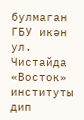булмаган ГБУ икән ул.
Чистайда «Восток» институты дип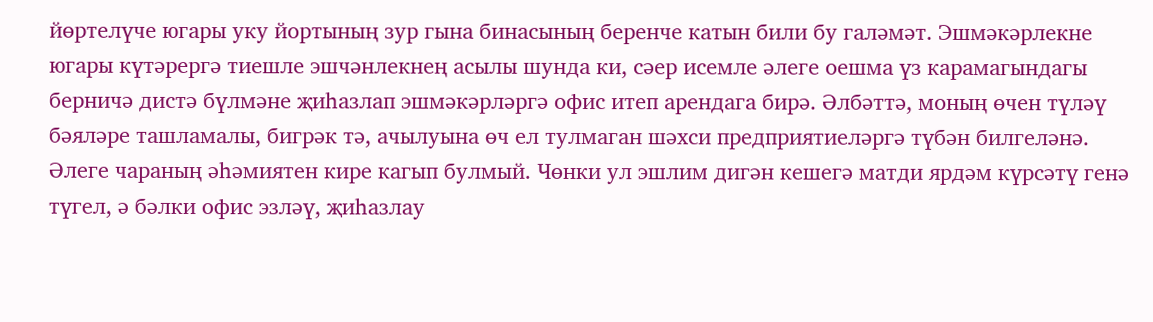йөртелүче югары уку йортының зур гына бинасының беренче катын били бу галәмәт. Эшмәкәрлекне югары күтәрергә тиешле эшчәнлекнең асылы шунда ки, сәер исемле әлеге оешма үз карамагындагы берничә дистә бүлмәне җиһазлап эшмәкәрләргә офис итеп арендага бирә. Әлбәттә, моның өчен түләү бәяләре ташламалы, бигрәк тә, ачылуына өч ел тулмаган шәхси предприятиеләргә түбән билгеләнә. Әлеге чараның әһәмиятен кире кагып булмый. Чөнки ул эшлим дигән кешегә матди ярдәм күрсәтү генә түгел, ә бәлки офис эзләү, җиһазлау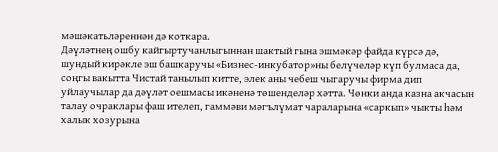мәшәкатьләреннән дә коткара.
Дәүләтнең ошбу кайгыртучанлыгыннан шактый гына эшмәкәр файда күрсә дә, шундый кирәкле эш башкаручы «Бизнес-инкубатор»ны белүчеләр күп булмаса да, соңгы вакытта Чистай танылып китте, элек аны чебеш чыгаручы фирма дип уйлаучылар да дәүләт оешмасы икәненә төшенделәр хәтта. Чөнки анда казна акчасын талау очраклары фаш ителеп, гаммәви мәгълүмат чараларына «саркып» чыкты һәм халык хозурына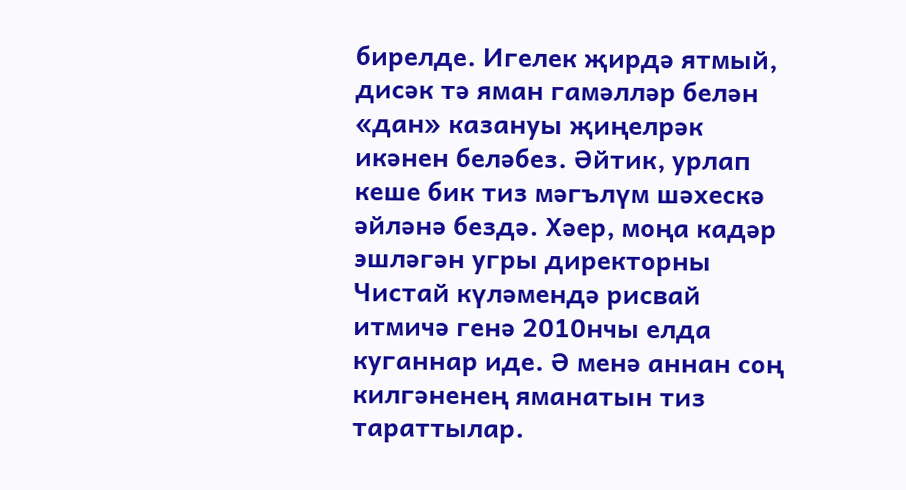бирелде. Игелек җирдә ятмый, дисәк тә яман гамәлләр белән «дан» казануы җиңелрәк икәнен беләбез. Әйтик, урлап кеше бик тиз мәгълүм шәхескә әйләнә бездә. Хәер, моңа кадәр эшләгән угры директорны Чистай күләмендә рисвай итмичә генә 2010нчы елда куганнар иде. Ә менә аннан соң килгәненең яманатын тиз тараттылар.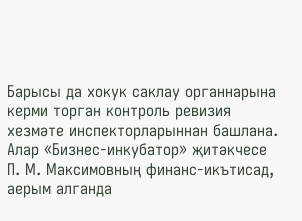Барысы да хокук саклау органнарына керми торган контроль ревизия хезмәте инспекторларыннан башлана. Алар «Бизнес-инкубатор» җитәкчесе П. М. Максимовның финанс-икътисад, аерым алганда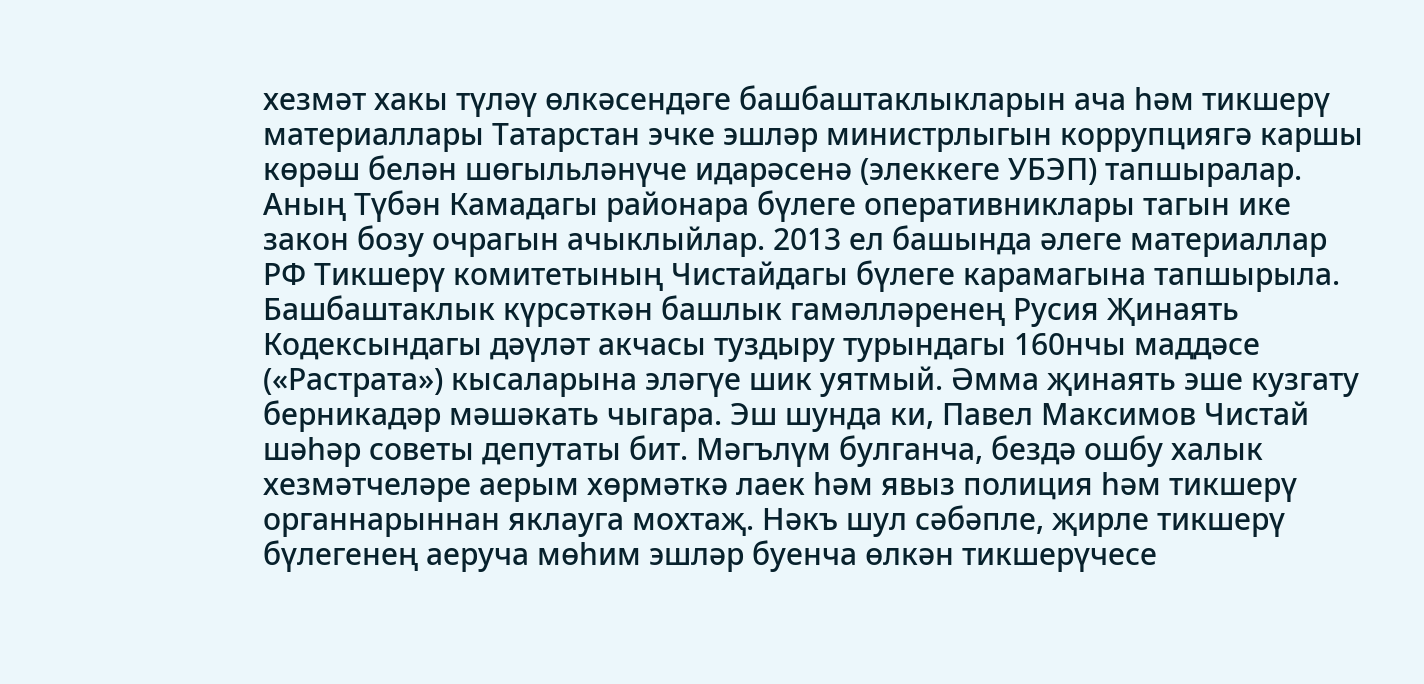хезмәт хакы түләү өлкәсендәге башбаштаклыкларын ача һәм тикшерү материаллары Татарстан эчке эшләр министрлыгын коррупциягә каршы көрәш белән шөгыльләнүче идарәсенә (элеккеге УБЭП) тапшыралар. Аның Түбән Камадагы районара бүлеге оперативниклары тагын ике закон бозу очрагын ачыклыйлар. 2013 ел башында әлеге материаллар РФ Тикшерү комитетының Чистайдагы бүлеге карамагына тапшырыла. Башбаштаклык күрсәткән башлык гамәлләренең Русия Җинаять Кодексындагы дәүләт акчасы туздыру турындагы 160нчы маддәсе («Растрата») кысаларына эләгүе шик уятмый. Әмма җинаять эше кузгату берникадәр мәшәкать чыгара. Эш шунда ки, Павел Максимов Чистай шәһәр советы депутаты бит. Мәгълүм булганча, бездә ошбу халык хезмәтчеләре аерым хөрмәткә лаек һәм явыз полиция һәм тикшерү органнарыннан яклауга мохтаҗ. Нәкъ шул сәбәпле, җирле тикшерү бүлегенең аеруча мөһим эшләр буенча өлкән тикшерүчесе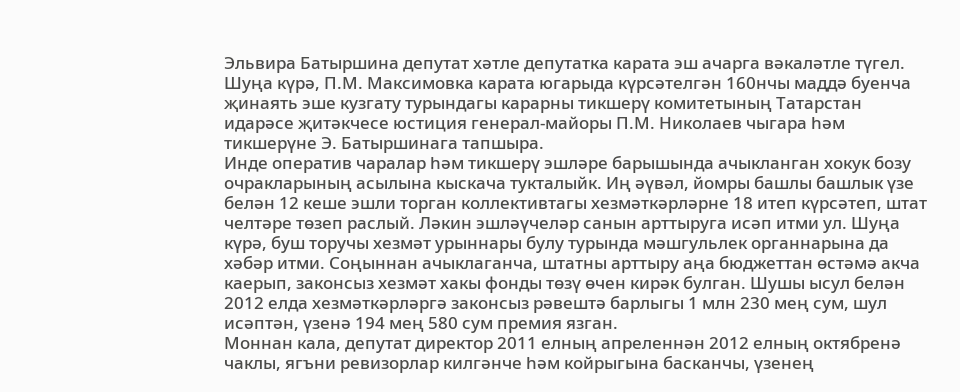Эльвира Батыршина депутат хәтле депутатка карата эш ачарга вәкаләтле түгел. Шуңа күрә, П.М. Максимовка карата югарыда күрсәтелгән 160нчы маддә буенча җинаять эше кузгату турындагы карарны тикшерү комитетының Татарстан идарәсе җитәкчесе юстиция генерал-майоры П.М. Николаев чыгара һәм тикшерүне Э. Батыршинага тапшыра.
Инде оператив чаралар һәм тикшерү эшләре барышында ачыкланган хокук бозу очракларының асылына кыскача тукталыйк. Иң әүвәл, йомры башлы башлык үзе белән 12 кеше эшли торган коллективтагы хезмәткәрләрне 18 итеп күрсәтеп, штат челтәре төзеп раслый. Ләкин эшләүчеләр санын арттыруга исәп итми ул. Шуңа күрә, буш торучы хезмәт урыннары булу турында мәшгульлек органнарына да хәбәр итми. Соңыннан ачыклаганча, штатны арттыру аңа бюджеттан өстәмә акча каерып, законсыз хезмәт хакы фонды төзү өчен кирәк булган. Шушы ысул белән 2012 елда хезмәткәрләргә законсыз рәвештә барлыгы 1 млн 230 мең сум, шул исәптән, үзенә 194 мең 580 сум премия язган.
Моннан кала, депутат директор 2011 елның апреленнән 2012 елның октябренә чаклы, ягъни ревизорлар килгәнче һәм койрыгына басканчы, үзенең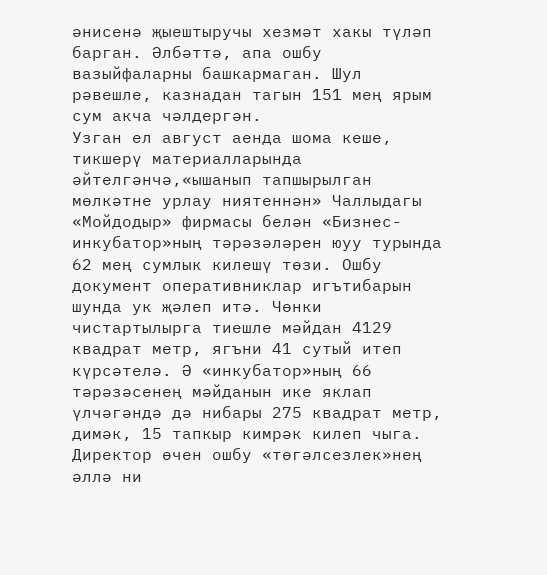әнисенә җыештыручы хезмәт хакы түләп барган. Әлбәттә, апа ошбу вазыйфаларны башкармаган. Шул рәвешле, казнадан тагын 151 мең ярым сум акча чәлдергән.
Узган ел август аенда шома кеше, тикшерү материалларында әйтелгәнчә,«ышанып тапшырылган мөлкәтне урлау ниятеннән» Чаллыдагы «Мойдодыр» фирмасы белән «Бизнес-инкубатор»ның тәрәзәләрен юуу турында 62 мең сумлык килешү төзи. Ошбу документ оперативниклар игътибарын шунда ук җәлеп итә. Чөнки чистартылырга тиешле мәйдан 4129 квадрат метр, ягъни 41 сутый итеп күрсәтелә. Ә «инкубатор»ның 66 тәрәзәсенең мәйданын ике яклап үлчәгәндә дә нибары 275 квадрат метр, димәк, 15 тапкыр кимрәк килеп чыга. Директор өчен ошбу «төгәлсезлек»нең әллә ни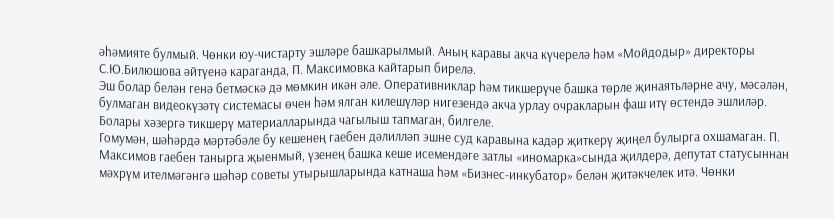әһәмияте булмый. Чөнки юу-чистарту эшләре башкарылмый. Аның каравы акча күчерелә һәм «Мойдодыр» директоры С.Ю.Билюшова әйтүенә караганда, П. Максимовка кайтарып бирелә.
Эш болар белән генә бетмәскә дә мөмкин икән әле. Оперативниклар һәм тикшерүче башка төрле җинаятьләрне ачу, мәсәлән, булмаган видеокүзәтү системасы өчен һәм ялган килешүләр нигезендә акча урлау очракларын фаш итү өстендә эшлиләр. Болары хәзергә тикшерү материалларында чагылыш тапмаган, билгеле.
Гомумән, шәһәрдә мәртәбәле бу кешенең гаебен дәлилләп эшне суд каравына кадәр җиткерү җиңел булырга охшамаган. П. Максимов гаебен танырга җыенмый, үзенең башка кеше исемендәге затлы «иномарка»сында җилдерә, депутат статусыннан мәхрүм ителмәгәнгә шәһәр советы утырышларында катнаша һәм «Бизнес-инкубатор» белән җитәкчелек итә. Чөнки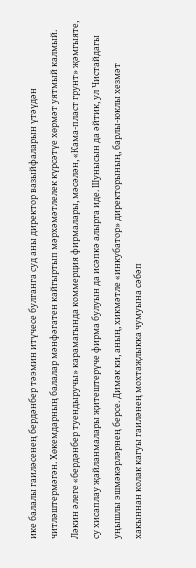ике балалы гаиләсенең бердәнбер тәэмин итүчесе булганга суд аны директор вазыйфаларын үтәүдән читләштермәгән. Хөкемдарның балалар мәнфәгатен кайгыртып мәрхәмәтлелек күрсәтүе хөрмәт уятмый калмый. Ләкин әлеге «бердәнбер туендыручы» карамагында коммерция фирмалары, мәсәлән, «Кама-пласт грунт» җәмгыяте, су хисаплау җайланмалары җитештерүче фирма булуын да исәпкә алырга иде. Шунысын да әйтик, ул Чистайдагы уңышлы эшмәкәрләрнең берсе. Димәк ки, аның, хикмәтле «инкубатор» директорының, барлы-юклы хезмәт хакыннан колак кагуы гаиләнең мохтаҗлыкка чумуына сәбәп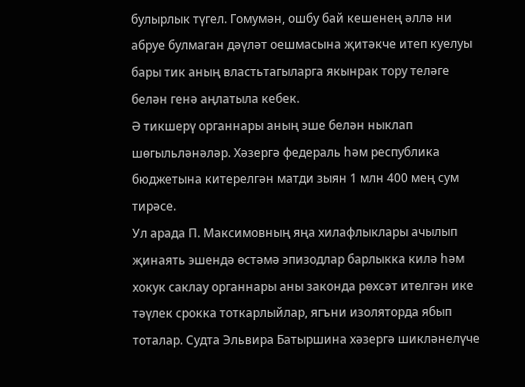булырлык түгел. Гомумән, ошбу бай кешенең әллә ни абруе булмаган дәүләт оешмасына җитәкче итеп куелуы бары тик аның властьтагыларга якынрак тору теләге белән генә аңлатыла кебек.
Ә тикшерү органнары аның эше белән ныклап шөгыльләнәләр. Хәзергә федераль һәм республика бюджетына китерелгән матди зыян 1 млн 400 мең сум тирәсе.
Ул арада П. Максимовның яңа хилафлыклары ачылып җинаять эшендә өстәмә эпизодлар барлыкка килә һәм хокук саклау органнары аны законда рөхсәт ителгән ике тәүлек срокка тоткарлыйлар, ягъни изоляторда ябып тоталар. Судта Эльвира Батыршина хәзергә шикләнелүче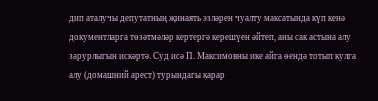дип аталучы депутатның җинаять эзләрен чуалту максатында күп кенә документларга төзәтмәләр кертергә керешүен әйтеп, аны сак астына алу зарурлыгын искәртә. Суд исә П. Максимовны ике айга өендә тотып кулга алу (домашний арест) турындагы карар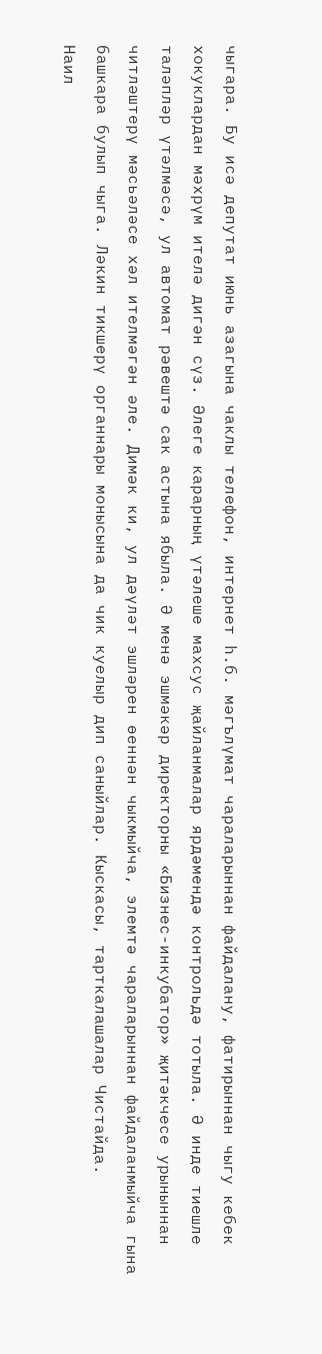чыгара. Бу исә депутат июнь азагына чаклы телефон, интернет һ.б. мәгълүмат чараларыннан файдалану, фатирыннан чыгу кебек хокуклардан мәхрүм ителә дигән сүз. Әлеге карарның үтәлеше махсус җайланмалар ярдәмендә контрольдә тотыла. Ә инде тиешле таләпләр үтәлмәсә, ул автомат рәвештә сак астына ябыла. Ә менә эшмәкәр директорны «Бизнес-инкубатор» җитәкчесе урыныннан читләштерү мәсьәләсе хәл ителмәгән әле. Димәк ки, ул дәүләт эшләрен өеннән чыкмыйча, элемтә чараларыннан файдаланмыйча гына башкара булып чыга. Ләкин тикшерү органнары монысына да чик куелыр дип саныйлар. Кыскасы, тарткалашалар Чистайда.
Наил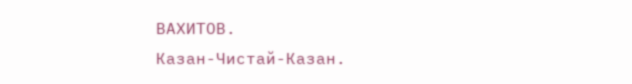ВАХИТОВ.
Казан-Чистай-Казан.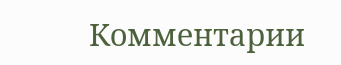Комментарии